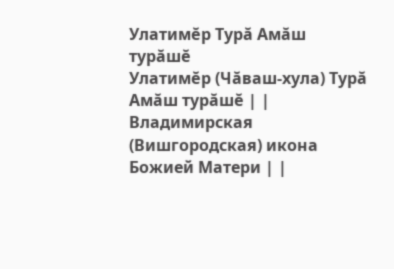Улатимĕр Турă Амăш турăшĕ
Улатимĕр (Чăваш-хула) Турă Амăш турăшĕ | |
Владимирская (Вишгородская) икона Божией Матери | |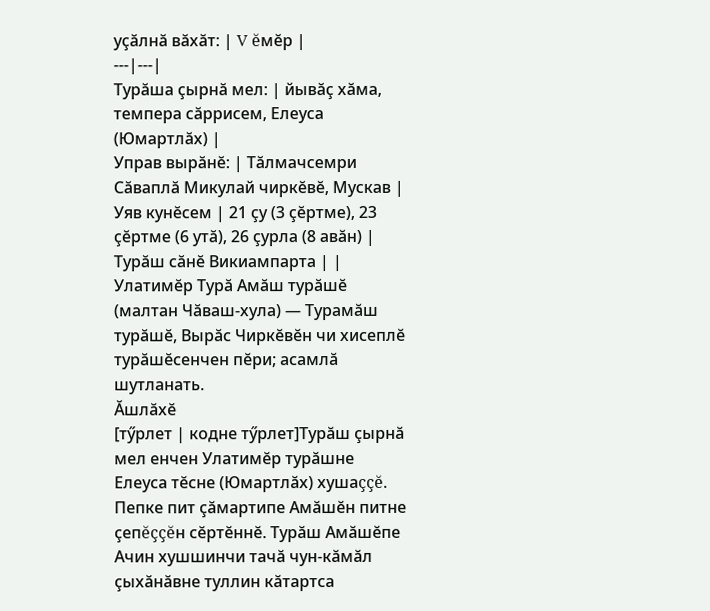уçăлнă вăхăт: | V ĕмĕр |
---|---|
Турăша çырнă мел: | йывăç хăма, темпера сăррисем, Елеуса (Юмартлăх) |
Управ вырăнĕ: | Тăлмачсемри Сăваплă Микулай чиркĕвĕ, Мускав |
Уяв кунĕсем | 21 çу (3 çĕртме), 23 çĕртме (6 утă), 26 çурла (8 авăн) |
Турăш сăнĕ Викиампарта | |
Улатимĕр Турă Амăш турăшĕ (малтан Чăваш-хула) — Турамăш турăшĕ, Вырăс Чиркĕвĕн чи хисеплĕ турăшĕсенчен пĕри; асамлă шутланать.
Ăшлăхĕ
[тӳрлет | кодне тӳрлет]Турăш çырнă мел енчен Улатимĕр турăшне Елеуса тĕсне (Юмартлăх) хушаççĕ. Пепке пит çăмартипе Амăшĕн питне çепĕççĕн сĕртĕннĕ. Турăш Амăшĕпе Ачин хушшинчи тачă чун-кăмăл çыхăнăвне туллин кăтартса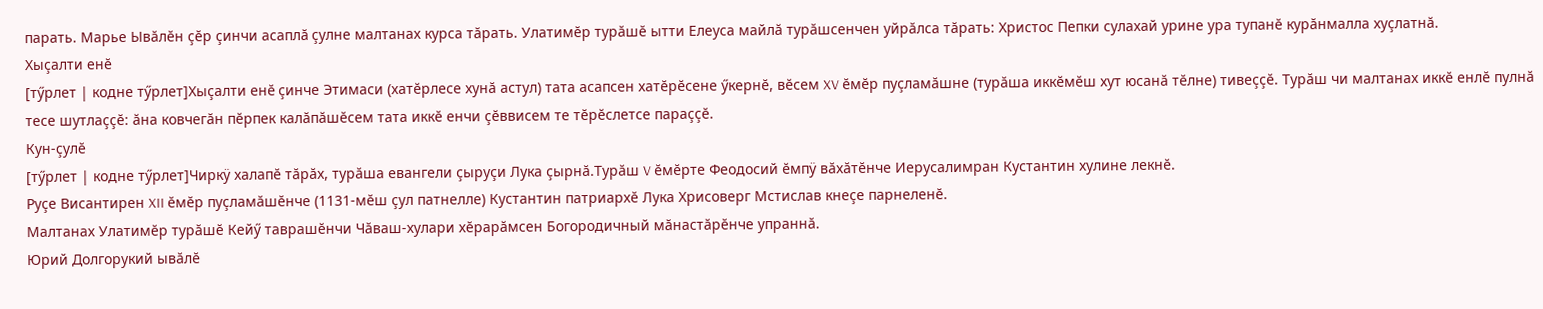парать. Марье Ывăлĕн çĕр çинчи асаплă çулне малтанах курса тăрать. Улатимĕр турăшĕ ытти Елеуса майлă турăшсенчен уйрăлса тăрать: Христос Пепки сулахай урине ура тупанĕ курăнмалла хуçлатнă.
Хыçалти енĕ
[тӳрлет | кодне тӳрлет]Хыçалти енĕ çинче Этимаси (хатĕрлесе хунă астул) тата асапсен хатĕрĕсене ӳкернĕ, вĕсем XV ĕмĕр пуçламăшне (турăша иккĕмĕш хут юсанă тĕлне) тивеççĕ. Турăш чи малтанах иккĕ енлĕ пулнă тесе шутлаççĕ: ăна ковчегăн пĕрпек калăпăшĕсем тата иккĕ енчи çĕввисем те тĕрĕслетсе параççĕ.
Кун-çулĕ
[тӳрлет | кодне тӳрлет]Чиркÿ халапĕ тăрăх, турăша евангели çыруçи Лука çырнă.Турăш V ĕмĕрте Феодосий ĕмпÿ вăхăтĕнче Иерусалимран Кустантин хулине лекнĕ.
Руçе Висантирен XII ĕмĕр пуçламăшĕнче (1131-мĕш çул патнелле) Кустантин патриархĕ Лука Хрисоверг Мстислав кнеçе парнеленĕ.
Малтанах Улатимĕр турăшĕ Кейӳ таврашĕнчи Чăваш-хулари хĕрарăмсен Богородичный мăнастăрĕнче упраннă.
Юрий Долгорукий ывăлĕ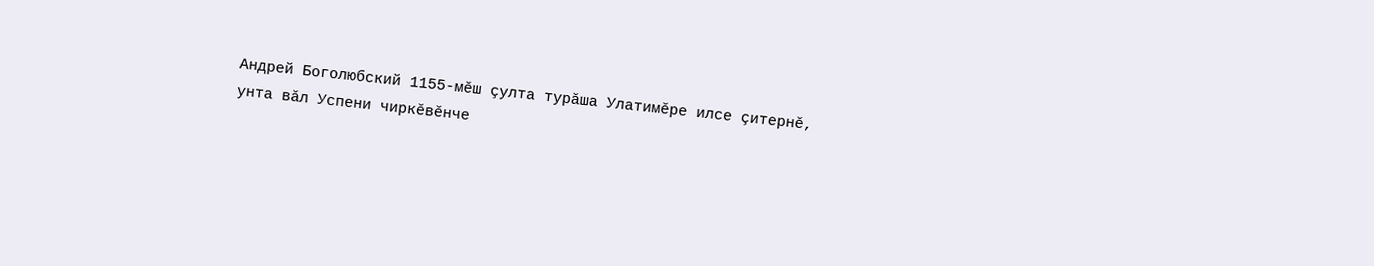Андрей Боголюбский 1155-мĕш çулта турăша Улатимĕре илсе çитернĕ, унта вăл Успени чиркĕвĕнче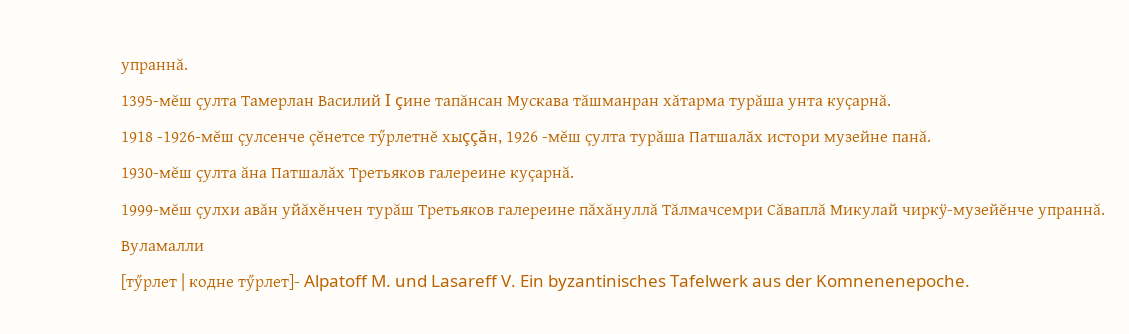упраннă.
1395-мĕш çулта Тамерлан Василий I çине тапăнсан Мускава тăшманран хăтарма турăша унта куçарнă.
1918 -1926-мĕш çулсенче çĕнетсе тӳрлетнĕ хыççăн, 1926 -мĕш çулта турăша Патшалăх истори музейне панă.
1930-мĕш çулта ăна Патшалăх Третьяков галереине куçарнă.
1999-мĕш çулхи авăн уйăхĕнчен турăш Третьяков галереине пăхăнуллă Тăлмачсемри Сăваплă Микулай чиркÿ-музейĕнче упраннă.
Вуламалли
[тӳрлет | кодне тӳрлет]- Alpatoff M. und Lasareff V. Ein byzantinisches Tafelwerk aus der Komnenenepoche.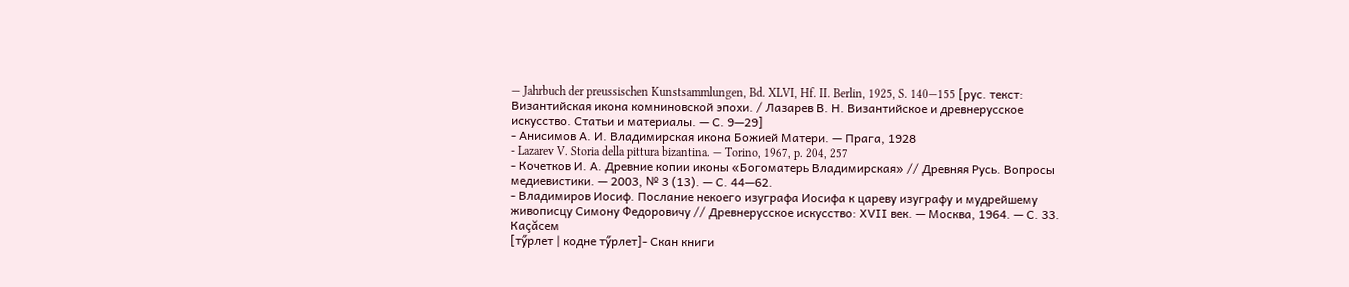— Jahrbuch der preussischen Kunstsammlungen, Bd. XLVI, Hf. II. Berlin, 1925, S. 140—155 [рус. текст: Византийская икона комниновской эпохи. / Лазарев В. Н. Византийское и древнерусское искусство. Статьи и материалы. — С. 9—29]
- Анисимов А. И. Владимирская икона Божией Матери. — Прага, 1928
- Lazarev V. Storia della pittura bizantina. — Torino, 1967, p. 204, 257
- Кочетков И. А. Древние копии иконы «Богоматерь Владимирская» // Древняя Русь. Вопросы медиевистики. — 2003, № 3 (13). — С. 44—62.
- Владимиров Иосиф. Послание некоего изуграфа Иосифа к цареву изуграфу и мудрейшему живописцу Симону Федоровичу // Древнерусское искусство: ХVІІ век. — Москва, 1964. — С. 33.
Каçăсем
[тӳрлет | кодне тӳрлет]- Скан книги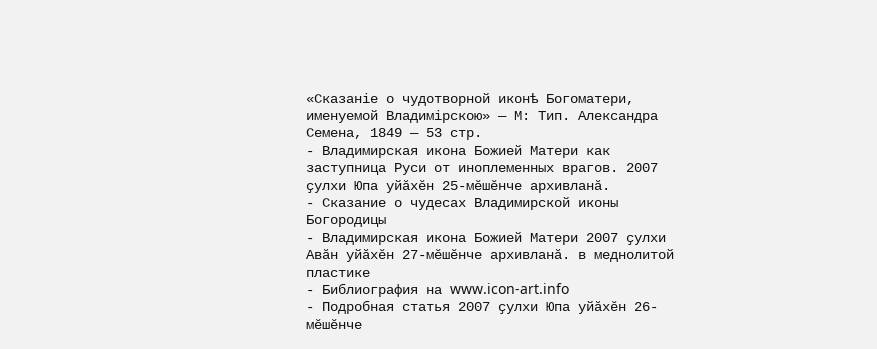«Сказанie о чудотворной иконѣ Богоматери, именуемой Владимірскою» — М: Тип. Александра Семена, 1849 — 53 стр.
- Владимирская икона Божией Матери как заступница Руси от иноплеменных врагов. 2007 ҫулхи Юпа уйӑхӗн 25-мӗшӗнче архивланӑ.
- Сказание о чудесах Владимирской иконы Богородицы
- Владимирская икона Божией Матери 2007 ҫулхи Авӑн уйӑхӗн 27-мӗшӗнче архивланӑ. в меднолитой пластике
- Библиография на www.icon-art.info
- Подробная статья 2007 ҫулхи Юпа уйӑхӗн 26-мӗшӗнче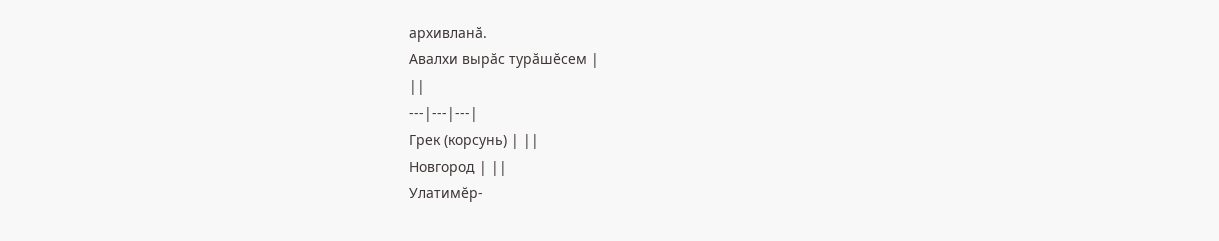архивланӑ.
Авалхи вырăс турăшĕсем |
||
---|---|---|
Грек (корсунь) | ||
Новгород | ||
Улатимĕр-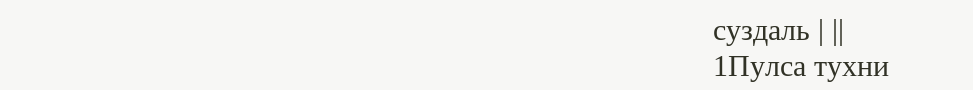суздаль | ||
1Пулса тухни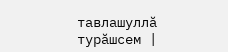тавлашуллă турăшсем |